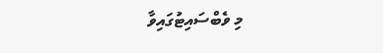މި ވެބްސައިޓުގައިވާ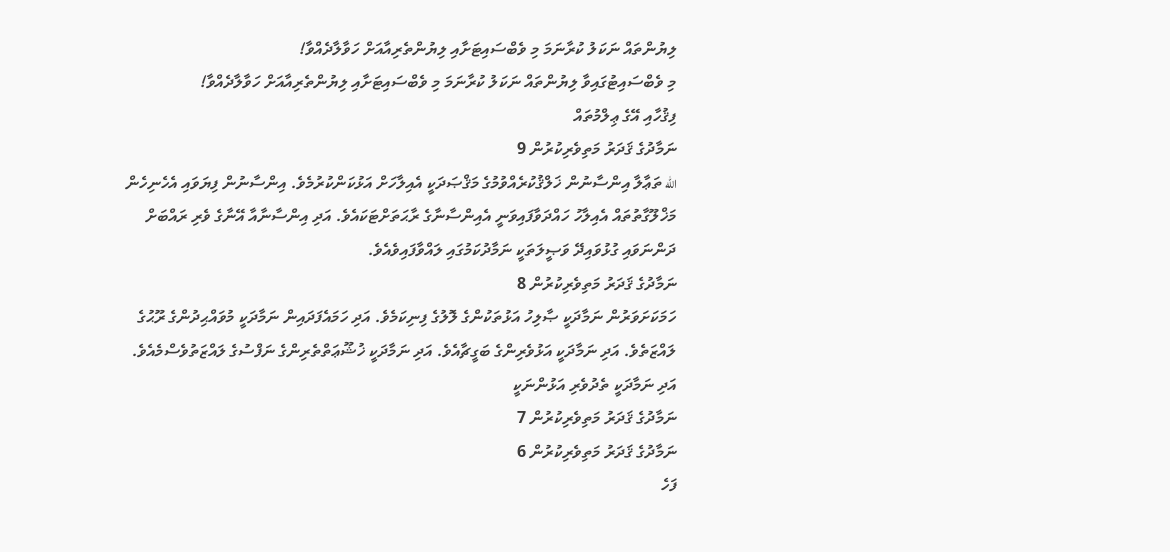ލިޔުންތައް ނަކަލު ކުރާނަމަ މި ވެބްސައިޓަށާއި ލިޔުންތެރިއާއަށް ހަވާލާދެއްވާ!
މި ވެބްސައިޓުގައިވާ ލިޔުންތައް ނަކަލު ކުރާނަމަ މި ވެބްސައިޓަށާއި ލިޔުންތެރިއާއަށް ހަވާލާދެއްވާ!
ފިޤުހާއި އޭގެ ޢިލްމުތައް
ނަމާދުގެ ޤަދަރު މަތިވެރިކުރުން 9
الله ތަޢާލާ އިންސާނުން ޚަލްޤުކުރެއްވުމުގެ މަޤްޞަދަކީ އެއިލާހަށް އަޅުކަންކުރުމެވެ. އިންސާނުން ފިޔަވައި އެހެނިހެން މަޚްލޫގާތުތައް އެއިލާހު ހައްދަވާފައިވަނީ އެއިންސާނާގެ ރާޙަތަށްޓަކައެވެ. އަދި އިންސާނާއާ އޭނާގެ ވެރި ރައްބަށް ދަންނަވައި ގުޅުވައިދޭ ވަޞީލަތަކީ ނަމާދުކަމުގައި ލައްވާފައިވެއެވެ.
ނަމާދުގެ ޤަދަރު މަތިވެރިކުރުން 8
ހަމަކަށަވަރުން ނަމާދަކީ ޞާލިހު އަޅުތަކުންގެ ލޮލުގެ ފިނިކަމެވެ. އަދި ހަމައެފަދައިން ނަމާދަކީ މުވައްޙިދުންގެ ރޫޙުގެ ލައްޒަތެވެ. އަދި ނަމާދަކީ އަޅުވެރިންގެ ބަގީޗާއެވެ. އަދި ނަމާދަކީ ޚުޝޫޢަތްތެރިންގެ ނަފްސުގެ ލައްޒަތުވެސްމެއެވެ. އަދި ނަމާދަކީ ތެދުވެރި އަޅުންނަކީ
ނަމާދުގެ ޤަދަރު މަތިވެރިކުރުން 7
ނަމާދުގެ ޤަދަރު މަތިވެރިކުރުން 6
ފަހެ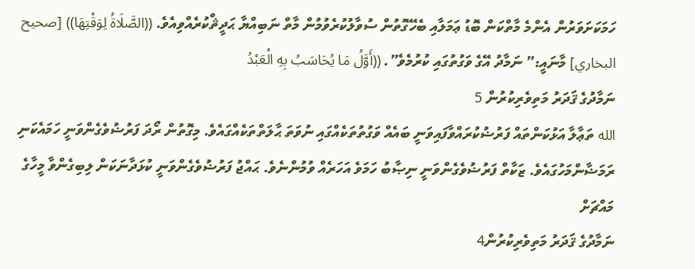ހަމަކަށަވަރުން އެންމެ މާތްކަން ބޮޑު ޢަމަލާއި ބެހޭގޮތުން ސުވާލުކުރެވުމުން މާތް ނަބިއްޔާ ޙަދީޘްކުރެއްވިއެވެ. ((الصَّلَاةُ لِوَقْتِهَا)) [صحيح البخاري] މާނައީ:” ނަމާދު އޭގެ ވަގުތުގައި ކުރުމެވެ”. ((أَوَّلُ مَا يُحَاسَبُ بِهِ الْعَبْدُ
ނަމާދުގެ ޤަދަރު މަތިވެރިކުރުން 5
الله ތަޢާލާ އަޅުކަންތައް ފަރުޟުކުރައްވާފައިވަނީ ބައެއް ވަގުތުތަކެއްގައި ނުވަތަ ޙާލަތްތަކެއްގައެވެ. މިގޮތުން ރޯދަ ފަރުޟުވެގެންވަނީ ހަމައެކަނި ރަމަޟާންމަހުގައެވެ. ޒަކާތް ފަރުޟުވެގެންވަނީ ނިޞާބު ހަމަވެ އަހަރެއް ވުމުންނެވެ. ޙައްޖު ފަރުޟުވެގެންވަނީ ކުޅަދާނަކަން ލިބިގެންވާ މީހާގެ މައްޗަށް
ނަމާދުގެ ޤަދަރު މަތިވެރިކުރުން4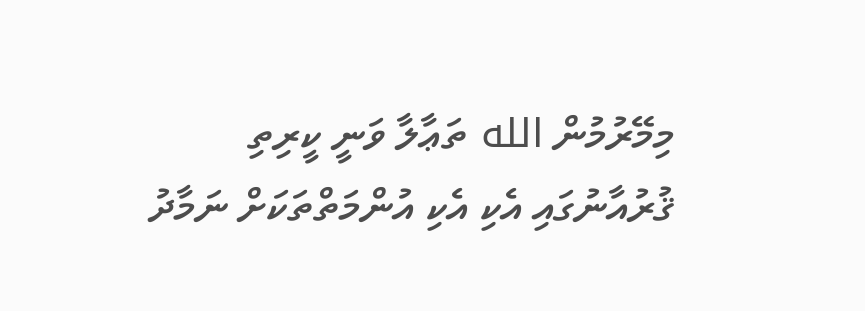މިމޭރުމުން الله ތަޢާލާ ވަނީ ކީރިތި ޤުރުއާނުގައި އެކި އެކި އުންމަތްތަކަށް ނަމާދު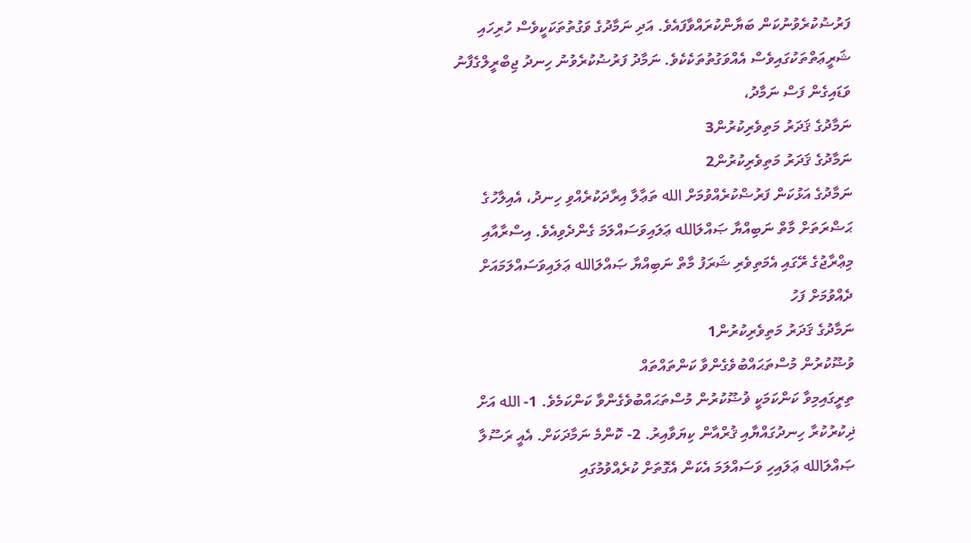ފަރުޟުކުރެވުނުކަން ބަޔާންކުރައްވާފައެވެ. އަދި ނަމާދުގެ ވަގުތުތަކަކީވެސް ހުރިހައި ޝަރީޢަތްތަކުގައިވެސް އެއްވަގުތުތަކެކެވެ. ނަމާދު ފަރުޟުކުރެވުނު ހިނދު ޖިބްރީލްގެފާނު ވަޑައިގެން ފަސް ނަމާދު،
ނަމާދުގެ ޤަދަރު މަތިވެރިކުރުން3
ނަމާދުގެ ޤަދަރު މަތިވެރިކުރުން2
ނަމާދުގެ އަޅުކަން ފަރުޟްކުރެއްވުމަށް الله ތަޢާލާ އިރާދަކުރެއްވި ހިނދު، އެއިލާހުގެ ޙަޟްރަތަށް މާތް ނަބިއްޔާ ޞައްލަالله ޢަލައިވަސައްލަމަ ގެންދެވިއެވެ. އިސްރާއާއި މިޢްރާޖުގެ ރޭގައި އެމަތިވެރި ޝަރަފު މާތް ނަބިއްޔާ ޞައްލަالله ޢަލައިވަސައްލަމައަށް ދެއްވުމަށް ފަހު
ނަމާދުގެ ޤަދަރު މަތިވެރިކުރުން1
ވުޟޫކުރުން މުސްތަޙައްބުވެގެންވާ ކަންތައްތައް
ތިރީގައިމިވާ ކަންކަމަކީ ޥުޟޫކުރުން މުސްތަޙައްބުވެގެންވާ ކަންކަމެވެ. 1- الله އަށް ޛިކުރުކުރާ ހިނދުގައްޔާއި ޤުރްއާން ކިޔަވާއިރު. 2- ކޮންމެ ނަމާދަކަށް. އެއީ ރަސޫލާ ޞައްލަالله ޢަލައިހި ވަސައްލަމަ އެކަން އެގޮތަށް ކުރެއްވުމުގައި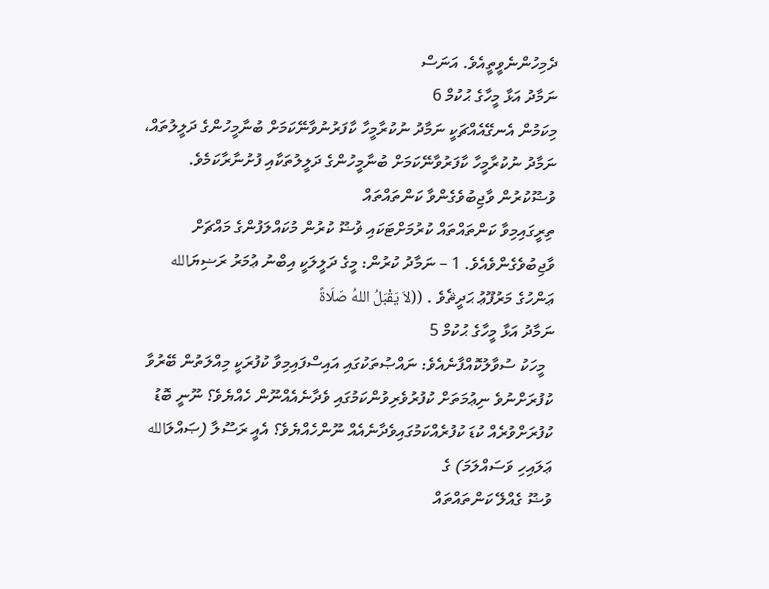ދެމިހުންނެވީތީއެވެ. އަނަސް
ނަމާދު އަޅާ މީހާގެ ޙުކުމް 6
މިކަމުން އެނގޭއެއްޗަކީ ނަމާދު ނުކުރާމީހާ ކާފަރުނުވާނޭކަމަށް ބުނާމީހުންގެ ދަލީލުތައް، ނަމާދު ނުކުރާމީހާ ކާފަރުވާނޭކަމަށް ބުނާމީހުންގެ ދަލީލުތަކާއި ފުށުނާރާކަމެވެ.
ވުޟޫކުރުން ވާޖިބުވެގެންވާ ކަންތައްތައް
ތިރީގައިމިވާ ކަންތައްތައް ކުރުމަށްޓަކައި ޥުޟޫ ކުރުން މުކައްލަފުންގެ މައްޗަށް ވާޖިބުވެގެންވެއެވެ. 1 – ނަމާދު ކުރުން: މީގެ ދަލީލަކީ އިބްނު ޢުމަރު ރަޟިޔަالله ޢަންހުގެ މަރުފޫޢު ޙަދީޘެވެ . ((لاَ يَقْبَلُ اللهُ صَلَاةً
ނަމާދު އަޅާ މީހާގެ ޙުކުމް 5
  މީހަކު ސުވާލުކޮއްފާނެއެވެ: ނައްޞުތަކުގައި އައިސްފައިމިވާ ކުފުރަކީ މިއްލަތުން ބޭރުވާ ކުފުރަށްނުވެ ނިޢުމަތަށް ކުފުރުވެރިވުންކަމުގައި ވެދާނެއެއްނޫން ހެއްޔެވެ؟ ނޫނީ ބޮޑު ކުފުރަށްވުރެއް ކުޑަ ކުފުރެއްކަމުގައިވެދާނެއެއް ނޫންހެއްޔެވެ؟ އެއީ ރަސޫލާ (ޞައްލަالله ޢަލައިހި ވަސައްލަމަ) ގެ
ވުޟޫ ގެއްލޭ ކަންތައްތައް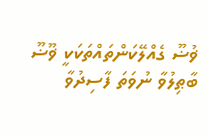ޥުޟޫ ގެއްލޭކަންތައްތަކަކީ ޥޫޟޫ ބާޠިލުވާ ނުވަތަ ފާސިދުވާ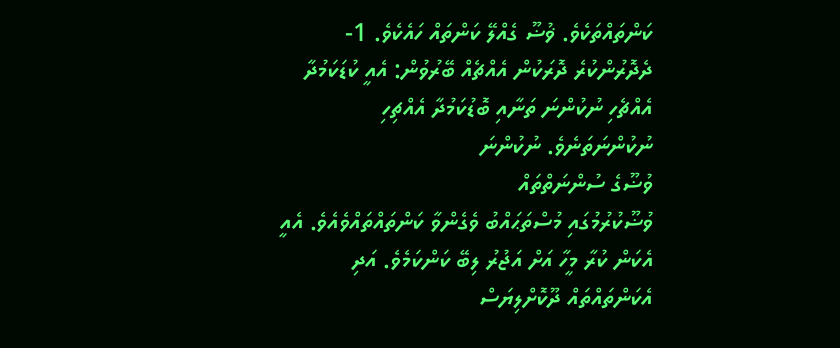ކަންތައްތަކެވެ. ޥުޟޫ ގެއްލޭ ކަންތައް ހައެކެވެ. 1- ދެދޮރުންކުރެ ދޮރަކުން އެއްޗެއް ބޭރުވުން: އެއީ ކުޑަކަމުދާ އެއްޗެހި ނުކުންނަ ތަނާއި ބޮޑުކަމުދާ އެއްޗިހި ނުކުންނަތަނެވެ. ނުކުންނަ
ވުޟޫގެ ސުންނަތްތައް
ވުޟޫކުރުމުގައި މުސްތަޙައްބު ވެގެންވާ ކަންތައްތައްވެއެވެ. އެއީ އެކަން ކުރާ މީހާ އަށް އަޖުރު ލިބޭ ކަންކަމެވެ. އަދި އެކަންތައްތައް ދޫކޮށްލިޔަސް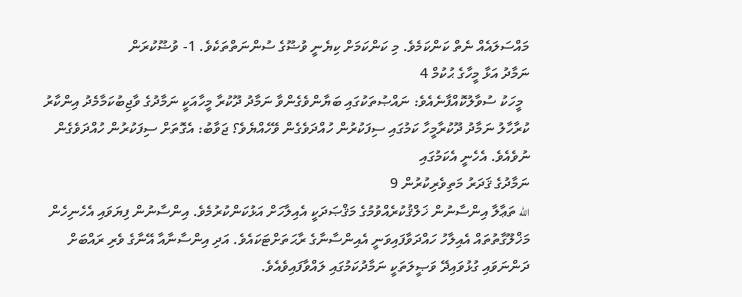މައްސަލައެއް ނެތް ކަންކަމެވެ. މި ކަންކަމަށް ކިޔެނީ ވުޟޫގެ ސުންނަތްތަކެވެ. 1- ވުޟޫކުރަން
ނަމާދު އަޅާ މީހާގެ ޙުކުމް 4
  މީހަކު ސުވާލުކޮއްފާނެއެވެ: ނައްޞުތަކުގައި ބަޔާންވެގެންވާ ނަމާދު ދޫކުރާ މީހާއަކީ ނަމާދުގެ ވާޖިބުކަމާމެދު އިންކާރު ކުރާހާލު ނަމާދު ދޫކުރާމީހާ ކަމުގައި ސިފަކުރުން ހުއްދަވެގެން ވޭހެއްޔެވެ؟ ޖަވާބު: އެގޮތަށް ސިފަކުރުން ހުއްދަވެގެން ނުވެއެވެ. އެހެނީ އެކަމުގައި
ނަމާދުގެ ޤަދަރު މަތިވެރިކުރުން 9
الله ތަޢާލާ އިންސާނުން ޚަލްޤުކުރެއްވުމުގެ މަޤްޞަދަކީ އެއިލާހަށް އަޅުކަންކުރުމެވެ. އިންސާނުން ފިޔަވައި އެހެނިހެން މަޚްލޫގާތުތައް އެއިލާހު ހައްދަވާފައިވަނީ އެއިންސާނާގެ ރާޙަތަށްޓަކައެވެ. އަދި އިންސާނާއާ އޭނާގެ ވެރި ރައްބަށް ދަންނަވައި ގުޅުވައިދޭ ވަޞީލަތަކީ ނަމާދުކަމުގައި ލައްވާފައިވެއެވެ.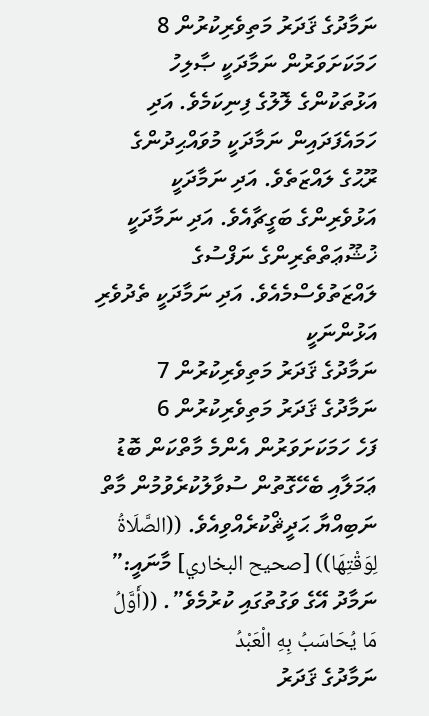ނަމާދުގެ ޤަދަރު މަތިވެރިކުރުން 8
ހަމަކަށަވަރުން ނަމާދަކީ ޞާލިހު އަޅުތަކުންގެ ލޮލުގެ ފިނިކަމެވެ. އަދި ހަމައެފަދައިން ނަމާދަކީ މުވައްޙިދުންގެ ރޫޙުގެ ލައްޒަތެވެ. އަދި ނަމާދަކީ އަޅުވެރިންގެ ބަގީޗާއެވެ. އަދި ނަމާދަކީ ޚުޝޫޢަތްތެރިންގެ ނަފްސުގެ ލައްޒަތުވެސްމެއެވެ. އަދި ނަމާދަކީ ތެދުވެރި އަޅުންނަކީ
ނަމާދުގެ ޤަދަރު މަތިވެރިކުރުން 7
ނަމާދުގެ ޤަދަރު މަތިވެރިކުރުން 6
ފަހެ ހަމަކަށަވަރުން އެންމެ މާތްކަން ބޮޑު ޢަމަލާއި ބެހޭގޮތުން ސުވާލުކުރެވުމުން މާތް ނަބިއްޔާ ޙަދީޘްކުރެއްވިއެވެ. ((الصَّلَاةُ لِوَقْتِهَا)) [صحيح البخاري] މާނައީ:” ނަމާދު އޭގެ ވަގުތުގައި ކުރުމެވެ”. ((أَوَّلُ مَا يُحَاسَبُ بِهِ الْعَبْدُ
ނަމާދުގެ ޤަދަރު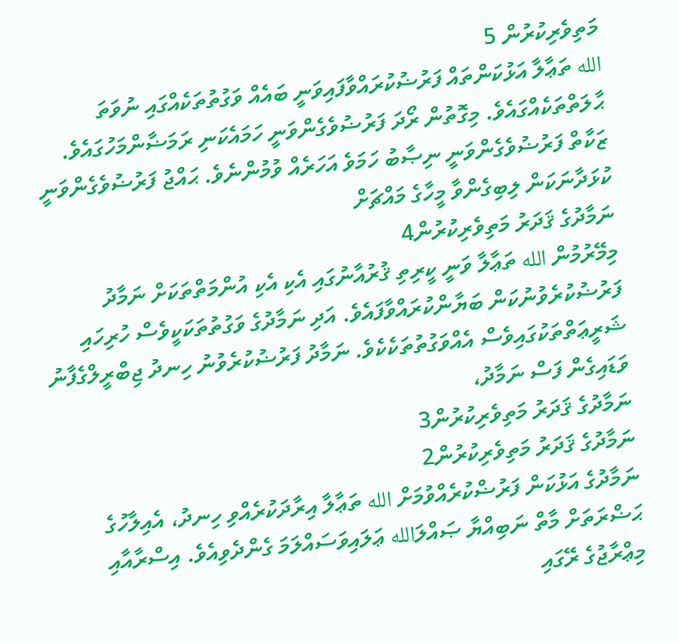މަތިވެރިކުރުން 5
الله ތަޢާލާ އަޅުކަންތައް ފަރުޟުކުރައްވާފައިވަނީ ބައެއް ވަގުތުތަކެއްގައި ނުވަތަ ޙާލަތްތަކެއްގައެވެ. މިގޮތުން ރޯދަ ފަރުޟުވެގެންވަނީ ހަމައެކަނި ރަމަޟާންމަހުގައެވެ. ޒަކާތް ފަރުޟުވެގެންވަނީ ނިޞާބު ހަމަވެ އަހަރެއް ވުމުންނެވެ. ޙައްޖު ފަރުޟުވެގެންވަނީ ކުޅަދާނަކަން ލިބިގެންވާ މީހާގެ މައްޗަށް
ނަމާދުގެ ޤަދަރު މަތިވެރިކުރުން4
މިމޭރުމުން الله ތަޢާލާ ވަނީ ކީރިތި ޤުރުއާނުގައި އެކި އެކި އުންމަތްތަކަށް ނަމާދު ފަރުޟުކުރެވުނުކަން ބަޔާންކުރައްވާފައެވެ. އަދި ނަމާދުގެ ވަގުތުތަކަކީވެސް ހުރިހައި ޝަރީޢަތްތަކުގައިވެސް އެއްވަގުތުތަކެކެވެ. ނަމާދު ފަރުޟުކުރެވުނު ހިނދު ޖިބްރީލްގެފާނު ވަޑައިގެން ފަސް ނަމާދު،
ނަމާދުގެ ޤަދަރު މަތިވެރިކުރުން3
ނަމާދުގެ ޤަދަރު މަތިވެރިކުރުން2
ނަމާދުގެ އަޅުކަން ފަރުޟްކުރެއްވުމަށް الله ތަޢާލާ އިރާދަކުރެއްވި ހިނދު، އެއިލާހުގެ ޙަޟްރަތަށް މާތް ނަބިއްޔާ ޞައްލަالله ޢަލައިވަސައްލަމަ ގެންދެވިއެވެ. އިސްރާއާއި މިޢްރާޖުގެ ރޭގައި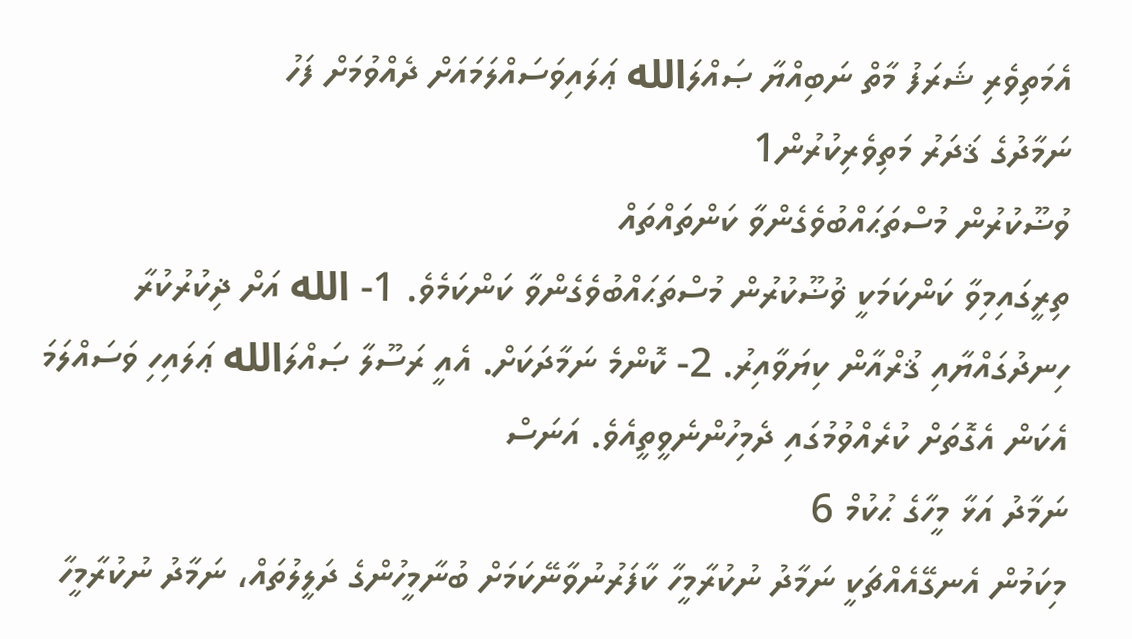އެމަތިވެރި ޝަރަފު މާތް ނަބިއްޔާ ޞައްލަالله ޢަލައިވަސައްލަމައަށް ދެއްވުމަށް ފަހު
ނަމާދުގެ ޤަދަރު މަތިވެރިކުރުން1
ވުޟޫކުރުން މުސްތަޙައްބުވެގެންވާ ކަންތައްތައް
ތިރީގައިމިވާ ކަންކަމަކީ ޥުޟޫކުރުން މުސްތަޙައްބުވެގެންވާ ކަންކަމެވެ. 1- الله އަށް ޛިކުރުކުރާ ހިނދުގައްޔާއި ޤުރްއާން ކިޔަވާއިރު. 2- ކޮންމެ ނަމާދަކަށް. އެއީ ރަސޫލާ ޞައްލަالله ޢަލައިހި ވަސައްލަމަ އެކަން އެގޮތަށް ކުރެއްވުމުގައި ދެމިހުންނެވީތީއެވެ. އަނަސް
ނަމާދު އަޅާ މީހާގެ ޙުކުމް 6
މިކަމުން އެނގޭއެއްޗަކީ ނަމާދު ނުކުރާމީހާ ކާފަރުނުވާނޭކަމަށް ބުނާމީހުންގެ ދަލީލުތައް، ނަމާދު ނުކުރާމީހާ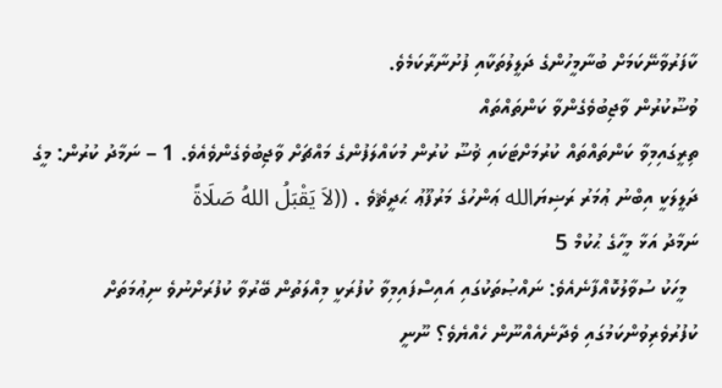ކާފަރުވާނޭކަމަށް ބުނާމީހުންގެ ދަލީލުތަކާއި ފުށުނާރާކަމެވެ.
ވުޟޫކުރުން ވާޖިބުވެގެންވާ ކަންތައްތައް
ތިރީގައިމިވާ ކަންތައްތައް ކުރުމަށްޓަކައި ޥުޟޫ ކުރުން މުކައްލަފުންގެ މައްޗަށް ވާޖިބުވެގެންވެއެވެ. 1 – ނަމާދު ކުރުން: މީގެ ދަލީލަކީ އިބްނު ޢުމަރު ރަޟިޔަالله ޢަންހުގެ މަރުފޫޢު ޙަދީޘެވެ . ((لاَ يَقْبَلُ اللهُ صَلَاةً
ނަމާދު އަޅާ މީހާގެ ޙުކުމް 5
  މީހަކު ސުވާލުކޮއްފާނެއެވެ: ނައްޞުތަކުގައި އައިސްފައިމިވާ ކުފުރަކީ މިއްލަތުން ބޭރުވާ ކުފުރަށްނުވެ ނިޢުމަތަށް ކުފުރުވެރިވުންކަމުގައި ވެދާނެއެއްނޫން ހެއްޔެވެ؟ ނޫނީ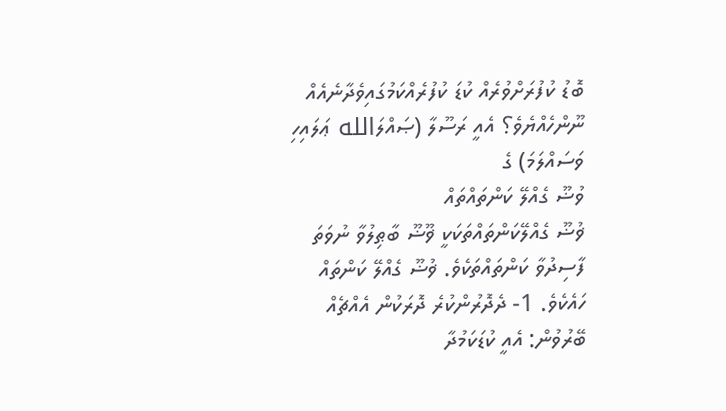ބޮޑު ކުފުރަށްވުރެއް ކުޑަ ކުފުރެއްކަމުގައިވެދާނެއެއް ނޫންހެއްޔެވެ؟ އެއީ ރަސޫލާ (ޞައްލަالله ޢަލައިހި ވަސައްލަމަ) ގެ
ވުޟޫ ގެއްލޭ ކަންތައްތައް
ޥުޟޫ ގެއްލޭކަންތައްތަކަކީ ޥޫޟޫ ބާޠިލުވާ ނުވަތަ ފާސިދުވާ ކަންތައްތަކެވެ. ޥުޟޫ ގެއްލޭ ކަންތައް ހައެކެވެ. 1- ދެދޮރުންކުރެ ދޮރަކުން އެއްޗެއް ބޭރުވުން: އެއީ ކުޑަކަމުދާ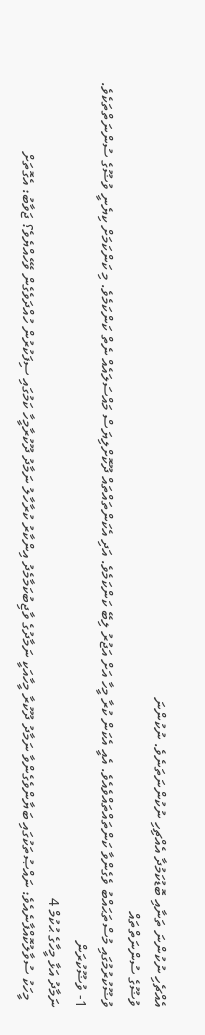އެއްޗެހި ނުކުންނަ ތަނާއި ބޮޑުކަމުދާ އެއްޗިހި ނުކުންނަތަނެވެ. ނުކުންނަ
ވުޟޫގެ ސުންނަތްތައް
ވުޟޫކުރުމުގައި މުސްތަޙައްބު ވެގެންވާ ކަންތައްތައްވެއެވެ. އެއީ އެކަން ކުރާ މީހާ އަށް އަޖުރު ލިބޭ ކަންކަމެވެ. އަދި އެކަންތައްތައް ދޫކޮށްލިޔަސް މައްސަލައެއް ނެތް ކަންކަމެވެ. މި ކަންކަމަށް ކިޔެނީ ވުޟޫގެ ސުންނަތްތަކެވެ. 1- ވުޟޫކުރަން
ނަމާދު އަޅާ މީހާގެ ޙުކުމް 4
  މީހަކު ސުވާލުކޮއްފާނެއެވެ: ނައްޞުތަކުގައި ބަޔާންވެގެންވާ ނަމާދު ދޫކުރާ މީހާއަކީ ނަމާދުގެ ވާޖިބުކަމާމެދު އިންކާރު ކުރާހާލު ނަމާދު ދޫކުރާމީހާ ކަމުގައި ސިފަކުރުން ހުއްދަވެގެން ވޭހެއްޔެވެ؟ ޖަވާބު: އެގޮތަށް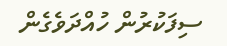ސިފަކުރުން ހުއްދަވެގެން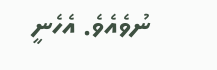ނުވެއެވެ. އެހެނީ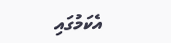އެކަމުގައި